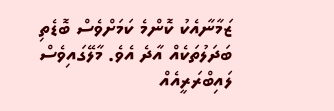ޒަމާނާއެކު ކޮންމެ ކަމަށްވެސް ބޮޑެތި ބަދަލުތަކެއް އާދެ އެވެ. މާލޭގައިވެސް ލައިބްރަރީއެއް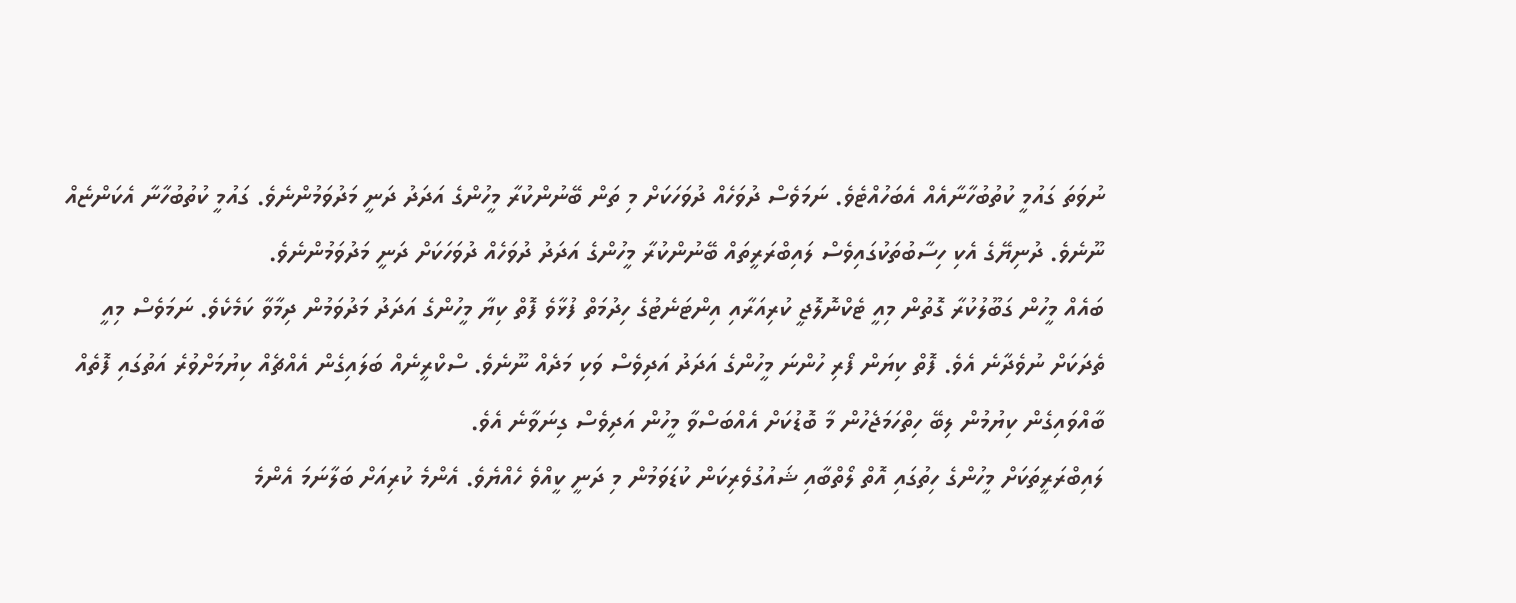ނުވަތަ ގައުމީ ކުތުބުހާނާއެއް އެބަހުއްޓެވެ. ނަމަވެސް ދުވަހެއް ދުވަހަކަށް މި ތަން ބޭނުންކުރާ މީހުންގެ އަދަދު ދަނީ މަދުވަމުންނެވެ. ގައުމީ ކުތުބުހާނާ އެކަންޏެއް ނޫނެވެ. ދުނިޔޭގެ އެކި ހިސާބުތަކުގައިވެސް ލައިބްރަރީތައް ބޭނުންކުރާ މީހުންގެ އަދަދު ދުވަހެއް ދުވަހަކަށް ދަނީ މަދުވަމުންނެވެ.
ބައެއް މީހުން ގަބޫލުކުރާ ގޮތުން މިއީ ޓެކްނޮލޮޖީ ކުރިއަރާއި އިންޓަނެޓުގެ ހިދުމަތް ފުޅާވެ ފޮތް ކިޔާ މީހުންގެ އަދަދު މަދުވަމުން ދިމާވާ ކަމެކެވެ. ނަމަވެސް މިއީ ތެދަކަށް ނުވެދާނެ އެވެ. ފޮތް ކިޔަން ފޯރި ހުންނަ މީހުންގެ އަދަދު އަދިވެސް ވަކި މަދެއް ނޫނެވެ. ސްކްރީނެއް ބަލައިގެން އެއްޗެއް ކިޔުމަށްވުރެ އަތުގައި ފޮތެއް ބާއްވައިގެން ކިޔުމުން ލިބޭ ހިތްހަމަޖެހުން މާ ބޮޑުކަށް އެއްބަސްވާ މީހުން އަދިވެސް ގިނަވާނެ އެވެ.
ލައިބްރަރީތަކަށް މީހުންގެ ހިތުގައި އޮތް ލޯތްބާއި ޝައުގުވެރިކަން ކުޑަވަމުން މި ދަނީ ކީއްވެ ހެއްޔެވެ. އެންމެ ކުރިއަށް ބަލާނަމަ އެންމެ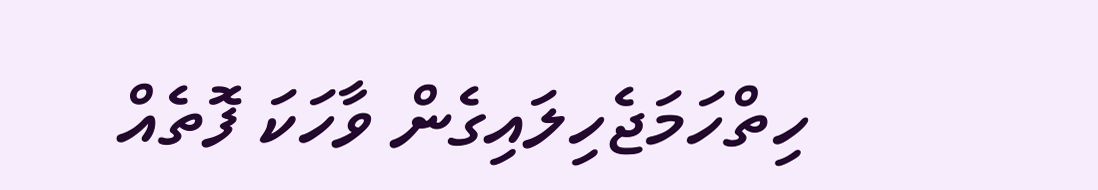ހިތްހަމަޖެހިލައިގެން ވާހަކަ ފޮތެއް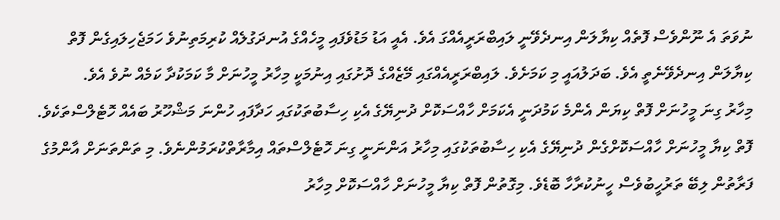ނުވަތަ އެ ނޫންވެސް ފޮތެއް ކިޔާލަން އިނދެވޭނީ ލައިބްރަރީއެއްގަ އެވެ. އެއީ އަޑު މަޑުވެފައި މީހެއްގެ އުނދަގުލެއް ކުރިމަތިނުވެ ހަމަޖެހިލައިގެން ފޮތް ކިޔާލަން އިނދެވޭނެތީ އެވެ. ބަދަލުއައީ މި ކަމަށެވެ. ލައިބްރަރީއެއްގައި މޭޒެއްގެ ދޮށުގައި އިނުމަކީ މިހާރު މީހުނަށް މާ ކަމަކުދާ ކަމެއް ނުވެ އެވެ.
މިހާރު ގިނަ މީހުނަށް ފޮތް ކިޔަން އެންމެ ކަމުދަނީ އެކަމަށް ހާއްސަކޮށް ދުނިޔޭގެ އެކި ހިސާބުތަކުގައި ހަދާފައި ހުންނަ މަޝްހޫރު ބައެއް ހޮޓެލްސްތަކެވެ. ފޮތް ކިޔާ މީހުނަށް ހާއްސަކޮށްގެން ދުނިޔޭގެ އެކި ހިސާބުތަކުގައި މިހާރު އަންނަނީ ގިނަ ހޮޓެލްސްތައް އިމާރާތްކުރަމުންނެވެ. މި ތަންތަނަށް އާންމުގެ ފަރާތުން ލިބޭ ތަރުހީބުވެސް ހީނުކުރާހާ ބޮޑެވެ. މިގޮތުން ފޮތް ކިޔާ މީހުނަށް ހާއްސަކޮށް މިހާރު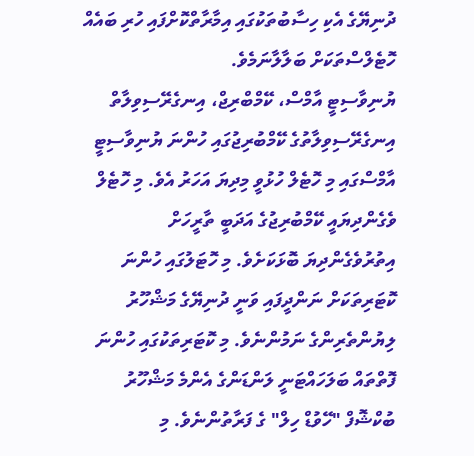ދުނިޔޭގެ އެކި ހިސާބުތަކުގައި އިމާރާތްކޮށްފައި ހުރި ބައެއް ހޮޓެލްސްތަކަށް ބަލާލާނަމެވެ.
ޔުނިވާސިޓީ އާމްސް، ކޭމްބްރިޖް، އިނގެރޭސިވިލާތް
އިނގެރޭސިވިލާތުގެ ކޭމްބުރިޖުގައި ހުންނަ ޔުނިވާސިޓީ އާމްސްގައި މި ހޮޓެލް ހުޅުވީ މިދިޔަ އަހަރު އެވެ. މި ހޮޓެލް ވެގެންދިޔައީ ކޭމްބުރިޖުގެ އަދަބީ ތާރީހަށް އިތުރުވެގެންދިޔަ ބޮޅަކަށެވެ. މި ހޮޓަލުގައި ހުންނަ ކޮޓަރިތަކަށް ނަންދީފައި ވަނީ ދުނިޔޭގެ މަޝްހޫރު ލިޔުންތެރިންގެ ނަމުންނެވެ. މި ކޮޓަރިތަކުގައި ހުންނަ ފޮތްތައް ބަލަހައްޓަނީ ލަންޑަންގެ އެންމެ މަޝްހޫރު ބުކްޝޮފް "ހޭވުޑް ހިލް" ގެ ފަރާތުންނެވެ. މި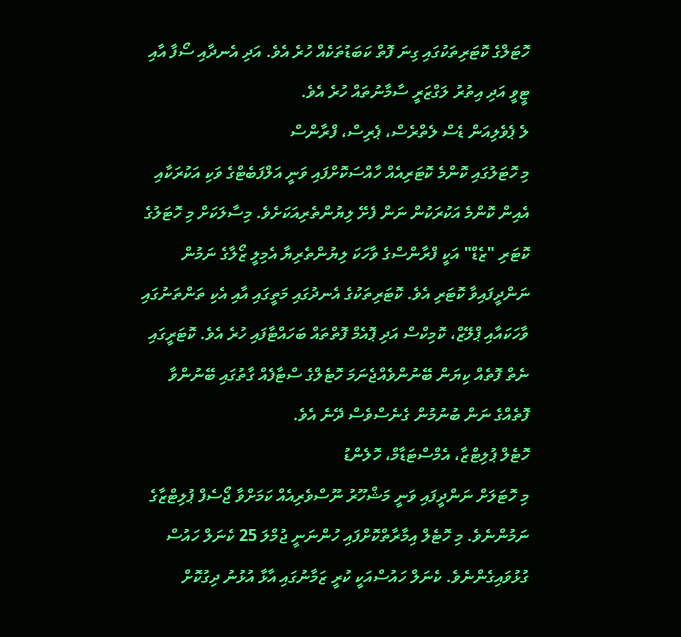ހޮޓަލްގެ ކޮޓަރިތަކުގައި ގިނަ ފޮތް ކަބަޑުތަކެއް ހުރެ އެވެ. އަދި އެނދާއި ސޯފާ އާއި ޓީވީ އަދި އިތުރު ލަގްޒަރީ ސާމާނުތައް ހުރެ އެވެ.
ލެ ޕެވެލިއަން ޑެސް ލެތްރެސް، ޕެރިސް، ފްރާންސް
މި ހޮޓަލުގައި ކޮންމެ ކޮޓަރިއެއް ހާއްސަކޮށްފައި ވަނީ އަލްފަބެޓްގެ ވަކި އަކުރަކާއި އެއިން ކޮންމެ އަކުރަކުން ނަން ފެށޭ ލިޔުންތެރިއަކަށެވެ. މިސާލަކަށް މި ހޮޓަލުގެ ކޮޓަރި "ޒެޑް" އަކީ ފްރާންސްގެ ވާހަކަ ލިޔުންތެރިޔާ އެމިލީ ޒޯލާގެ ނަމުން ނަންދީފައިވާ ކޮޓަރި އެވެ. ކޮޓަރިތަކުގެ އެނދުގައި މަތީގައި އާއި އެކި ތަންތަނުގައި ވާހަކައާއި ޕްލޭޒް، ކޮމިކްސް އަދި ޕޮއެމް ފޮތްތައް ބަހައްޓާފައި ހުރެ އެވެ. ކޮޓަރީގައި ނެތް ފޮތެއް ކިޔަން ބޭނުންވެއްޖެނަމަ ހޮޓެލްގެ ސްޓާފެއް ގާތުގައި ބޭނުންވާ ފޮތެއްގެ ނަން ބުނުމުން ގެނެސްވެސް ދޭނެ އެވެ.
ހޮޓެލް ޕުލިޓްޒާ، އެމްސްޓަޑާމް، ހޮލެންޑު
މި ހޮޓަލަށް ނަންދީފައި ވަނީ މަޝްހޫރު ނޫސްވެރިއެއް ކަމަށްވާ ޖޯސެފް ޕުލިޓްޒާގެ ނަމުންނެވެ. މި ހޮޓެލް އިމާރާތްކޮށްފައި ހުންނަނީ ޖުމްލަ 25 ކެނަލް ހައުސް ގުޅުވައިގެންނެވެ. ކެނަލް ހައުސްއަކީ ކުރީ ޒަމާނުގައި އާޅާ އުޅުނު ދިގުކޮށް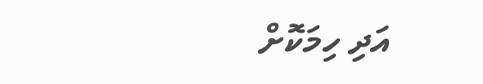އަދި ހިމަކޮށް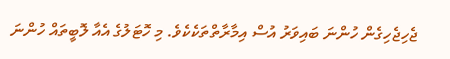ޖެހިޖެހިގެން ހުންނަ ބައިވަރު އުސް އިމާރާތްތަކެކެވެ. މި ހޮޓަލުގެ އެއާ ލޮބީތައް ހުންނަ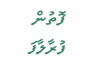ފޮތުން ފުރާލާފަ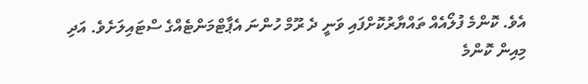އެވެ. ކޮންމެ ފުލޯއެއް ތައްޔާރުކޮށްފައި ވަނީ ދެ ރޫމް ހުންނަ އެޕާޓްމަންޓެއްގެ ސްޓައިލަށެވެ. އަދި މިއިން ކޮންމެ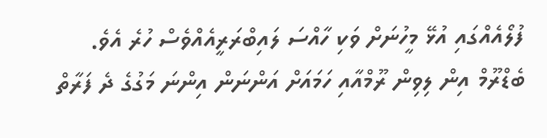ފުލޯއެއްގައި އުޅޭ މީހުނަށް ވަކި ހާއްސަ ލައިބްރަރީއެއްވެސް ހުރެ އެވެ. ބެޑްރޫމް އިން ލިވިން ރޫމްއާއި ހަމައަށް އަންނަން އިންނަ މަގުގެ ދެ ފަރާތް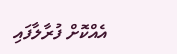އެއްކޮށް ފުރާލާފައި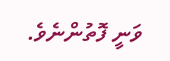ވަނީ ފޮތުންނެވެ.